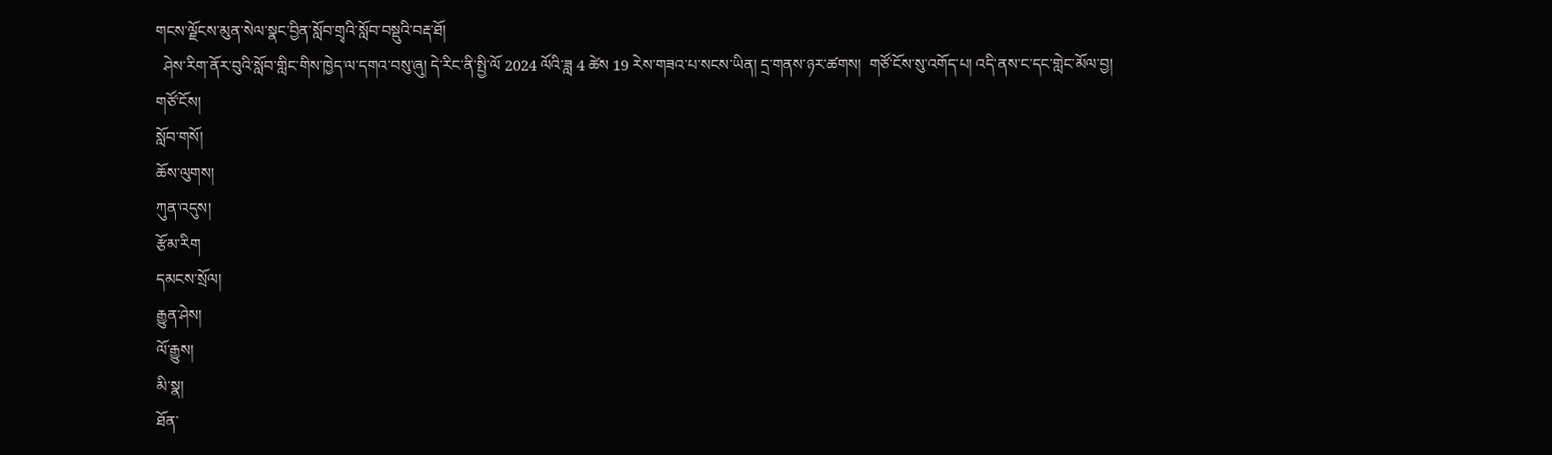གངས་ལྗོངས་མུན་སེལ་སྣང་བྱིན་སློབ་གྲྭའི་སློབ་བསྡུའི་བརྡ་ཐོ།
  ཤེས་རིག་ནོར་བུའི་སློབ་གླིང་གིས་ཁྱེད་ལ་དགའ་བསུ་ཞུ། དེ་རིང་ནི་སྤྱི་ལོ 2024 ལོའི་ཟླ 4 ཚེས 19 རེས་གཟའ་པ་སངས་ཡིན། དྲ་གནས་ཉར་ཚགས།  གཙོ་ངོས་སུ་འགོད་པ། འདི་ནས་ང་དང་གླེང་མོལ་བྱ།
གཙོ་ངོས།
སློབ་གསོ།
ཆོས་ལུགས།
ཀུན་འདུས།
རྩོམ་རིག
དམངས་སྲོལ།
རྒྱུན་ཤེས།
ལོ་རྒྱུས།
མི་སྣ།
ཐོན་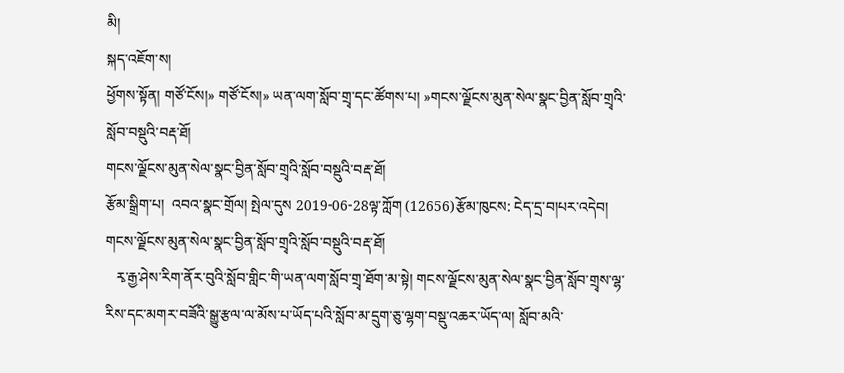མི།
སྐད་འཇོག་ས།
ཕྱོགས་སྟོན། གཙོ་ངོས།» གཙོ་ངོས།» ཡན་ལག་སློབ་གྲྭ་དང་ཚོགས་པ། »གངས་ལྗོངས་མུན་སེལ་སྣང་བྱིན་སློབ་གྲྭའི་སློབ་བསྡུའི་བརྡ་ཐོ།
གངས་ལྗོངས་མུན་སེལ་སྣང་བྱིན་སློབ་གྲྭའི་སློབ་བསྡུའི་བརྡ་ཐོ།
རྩོམ་སྒྲིག་པ།  འབའ་སྣང་གྲོལ། སྤེལ་དུས 2019-06-28ལྟ་ཀློག (12656)རྩོམ་ཁུངས: ངེད་དྲ་བ།པར་འདེབ།
གངས་ལྗོངས་མུན་སེལ་སྣང་བྱིན་སློབ་གྲྭའི་སློབ་བསྡུའི་བརྡ་ཐོ།
   རྭ་རྒྱ་ཤེས་རིག་ནོར་བུའི་སློབ་གླིང་གི་ཡན་ལག་སློབ་གྲྭ་ཐོག་མ་སྟེ། གངས་ལྗོངས་མུན་སེལ་སྣང་བྱིན་སློབ་གྲྭས་ལྷ་རིས་དང་མགར་བཟོའི་སྒྱུ་རྩལ་ལ་མོས་པ་ཡོད་པའི་སློབ་མ་དྲུག་ཅུ་ལྷག་བསྡུ་འཆར་ཡོད་ལ། སློབ་མའི་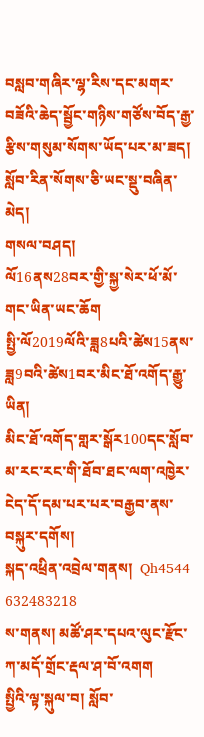བསླབ་གཞིར་ལྷ་རིས་དང་མགར་བཟོའི་ཆེད་སྦྱོང་གཉིས་གཙོས་བོད་རྒྱ་རྩིས་གསུམ་སོགས་ཡོད་པར་མ་ཟད། སློབ་རིན་སོགས་ཅི་ཡང་སྡུ་བཞིན་མེད།
གསལ་བཤད།
ལོ16ནས28བར་གྱི་སྐྱ་སེར་ཕོ་མོ་གང་ཡིན་ཡང་ཆོག
སྤྱི་ལོ2019ལོའི་ཟླ8པའི་ཚེས15ནས་ཟླ9བའི་ཚེས1བར་མིང་ཐོ་འགོད་རྒྱུ་ཡིན།
མིང་ཐོ་འགོད་གླར་སྒོར100དང་སློབ་མ་རང་རང་གི་ཐོབ་ཐང་ལག་འཁྱེར་
ངེད་དོ་དམ་པར་པར་བརྒྱབ་ནས་བསྐུར་དགོས།
སྐད་འཕྲིན་འབྲེལ་གནས།  Qh4544     632483218
ས་གནས། མཚོ་ཤར་དཔའ་ལུང་རྫོང་ཀ་མདོ་གྲོང་རྡལ་ཤ་བོ་འགག
སྤྱིའི་ལྟ་སྐུལ་བ། སློབ་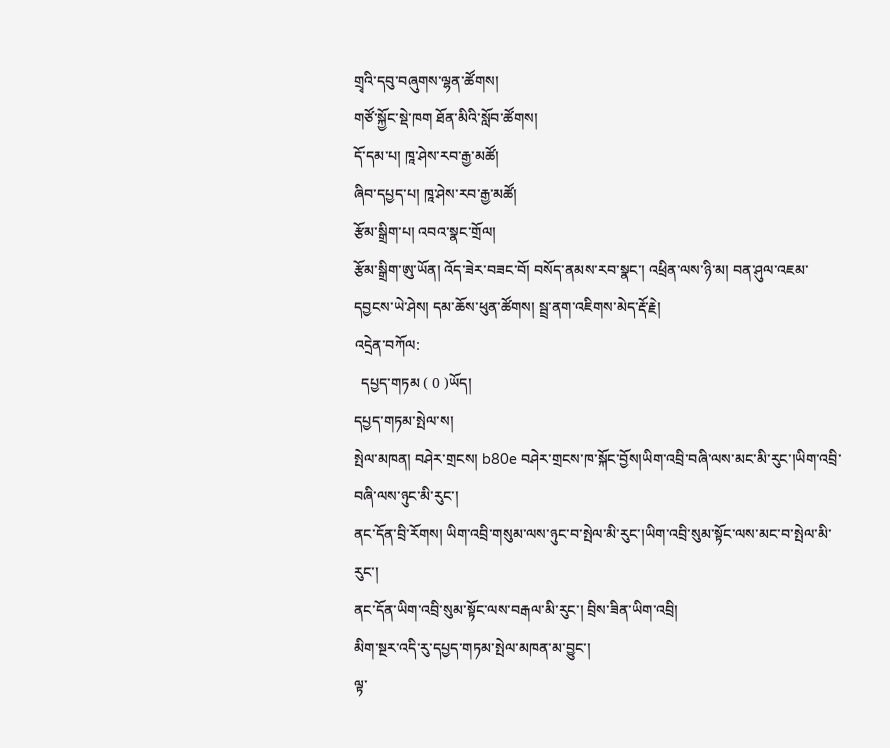གྲྭའི་དབུ་བཞུགས་ལྷན་ཚོགས།
གཙོ་སྐྱོང་སྡེ་ཁག ཐོན་མིའི་སློབ་ཚོགས།
དོ་དམ་པ། ཁཱ་ཤེས་རབ་རྒྱ་མཚོ།
ཞིབ་དཔྱད་པ། ཁཱ་ཤེས་རབ་རྒྱ་མཚོ།
རྩོམ་སྒྲིག་པ། འབའ་སྣང་གྲོལ།
རྩོམ་སྒྲིག་ཨུ་ཡོན། འོད་ཟེར་བཟང་བོ། བསོད་ནམས་རབ་སྣང་། འཕྲིན་ལས་ཉི་མ། བན་ཤུལ་འཇམ་དབྱངས་ཡེ་ཤེས། དམ་ཆོས་ཕུན་ཚོགས། སྦྲ་ནག་འཇིགས་མེད་རྡོ་རྗེ།
འདྲེན་བཀོལ:
  དཔྱད་གཏམ ( 0 )ཡོད།
དཔྱད་གཏམ་སྤེལ་ས།
སྤེལ་མཁན། བཤེར་གྲངས། b80e བཤེར་གྲངས་ཁ་སྐོང་བྱོས།ཡིག་འབྲི་བཞི་ལས་མང་མི་རུང་།ཡིག་འབྲི་བཞི་ལས་ཉུང་མི་རུང་།
ནང་དོན་བྲི་རོགས། ཡིག་འབྲི་གསུམ་ལས་ཉུང་བ་སྤེལ་མི་རུང་།ཡིག་འབྲི་སུམ་སྟོང་ལས་མང་བ་སྤེལ་མི་རུང་།
ནང་དོན་ཡིག་འབྲི་སུམ་སྟོང་ལས་བརྒལ་མི་རུང་། བྲིས་ཟིན་ཡིག་འབྲི།
མིག་སྔར་འདི་རུ་དཔྱད་གཏམ་སྤེལ་མཁན་མ་བྱུང་།
ལྟ་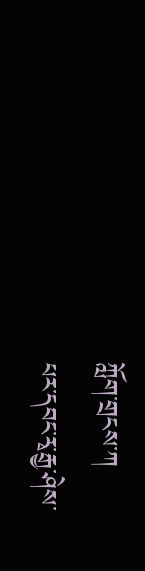ཀློག་གྲངས་ཀ
པར་དབང་རྭ་རྒྱ་ཤེས་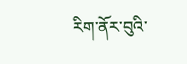རིག་ནོར་བུའི་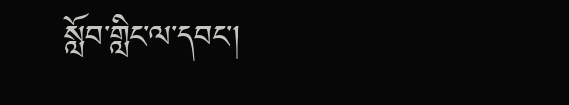སློབ་གླིང་ལ་དབང་།